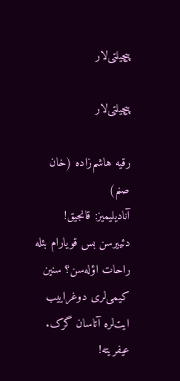پیچیلتی‌لار

پیچیلتی‌لار

رقیه هاشم‌زاده (خان صنم)
آنادیلیمیز: قانجیق! دئییرسن بس قویارام بئله راحات اؤله‌سن؟ سنین کیمی‌لری دوغراییب ایت‌لره آتاسان گرک. عیفریته!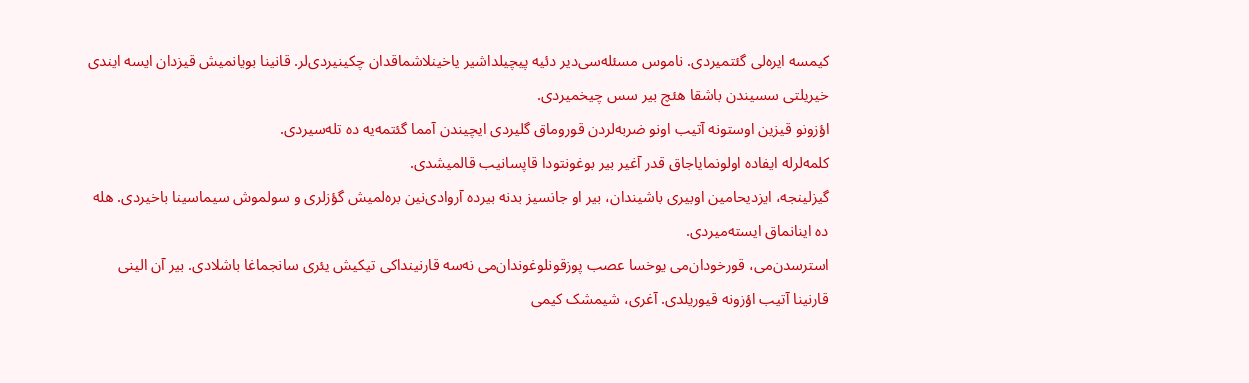کیمسه ایره‌لی گئتمیردی. ناموس مسئله‌سی‌دیر دئیه پیچیلداشیر یاخینلاشماقدان چکینیردی‌لر. قانینا بویانمیش قیزدان ایسه ایندی خیریلتی سسیندن باشقا هئچ بیر سس چیخمیردی.
اؤزونو قیزین اوستونه آتیب اونو ضربه‌لردن قوروماق گلیردی ایچیندن آمما گئتمه‌یه ده تله‌سیردی.
کلمه‌لرله ایفاده اولونمایاجاق قدر آغیر بیر بوغونتودا قاپسانیب قالمیشدی.
گیزلینجه، ایزدیحامین اوبیری باشیندان، بیر او جانسیز بدنه بیرده آروادی‌نین بره‌لمیش گؤزلری و سولموش سیماسینا باخیردی. هله ده اینانماق ایسته‌میردی.
استرسدن‌می، قورخودان‌می یوخسا عصب پوزقونلوغوندان‌می نه‌سه قارنینداکی تیکیش یئری سانجماغا باشلادی. بیر آن الینی قارنینا آتیب اؤزونه قیوریلدی. آغری، شیمشک کیمی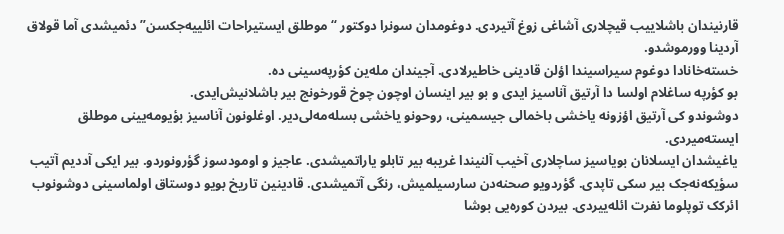قارنیندان باشلاییب قیچلاری آشاغی زوغ آتیردی. دوغومدان سونرا دوکتور “موطلق ایستیراحات ائلییه‌جکسن” دئمیشدی آما قولاق آردینا وورموشدو.
خسته‌خانادا دوغوم سیراسیندا اؤلن قادینی خاطیرلادی. آجیندان مله‌ین کؤرپه‌سینی ده.
بو کؤرپه ساغلام اولسا دا آرتیق آناسیز‌ ایدی و بو بیر اینسان اوچون چوخ قورخونج بیر باشلانیش‌ایدی.
دوشوندو کی آرتیق اؤزونه یاخشی باخمالی جیسمینی، روحونو یاخشی بسله‌مه‌لی‌دیر. اوغلونون آناسیز بؤیومه‌یینی موطلق ایسته‌میردی.
یاغیشدان ایسلانان بویاسیز ساچلاری آخیب آلنیندا غریبه بیر تابلو یاراتمیشدی. عاجیز و اومودسوز گؤرونوردو. بیر ایکی آددیم آتیب سؤیکه‌نه‌جک بیر سکی تاپدی. گؤردویو صحنه‌دن سارسیلمیش، رنگی آتمیشدی. قادینین تاریخ بویو دوستاق اولماسینی دوشونوب ائرکک‌ توپلوما نفرت ائله‌ییردی. بیردن کوره‌یی بوشا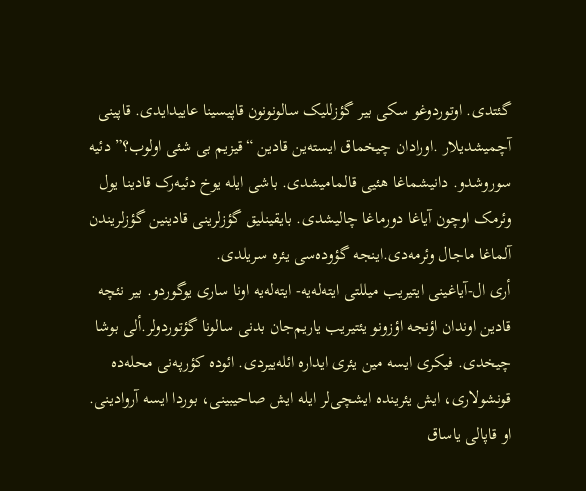گئتدی. اوتوردوغو سکی بیر گؤزللیک سالونونون قاپیسینا عاییدایدی. قاپینی آچمیشدیلار .اورادان چیخماق ایسته‌ین قادین “قیزیم بی شئی اولوب؟”دئیه سوروشدو. دانیشماغا هئیی قالمامیشدی. باشی‌ ایله یوخ دئیه‌رک قادینا یول وئرمک اوچون آیاغا دورماغا چالیشدی. بایقینلیق گؤزلرینی قادینین گؤزلریندن آلماغا ماجال وئرمه‌دی.اینجه گؤوده‌سی یئره سریلدی.
أری ال-آیاغینی ایتیریب میللتی ایته‌له‌یه- ایته‌له‌یه اونا ساری یوگوردو. بیر نئچه قادین اوندان اؤنجه اؤزونو یئتیریب یاریم‌جان بدنی سالونا گؤتوردولر.ألی بوشا چیخدی. فیکری‌ ایسه مین یئری ایداره ائله‌ییردی. ائوده کؤرپه‌نی محله‌ده قونشولاری، ایش یئرینده ایشچی‌لر ایله ایش صاحیبینی، بوردا ایسه آروادینی.
او قاپالی یاساق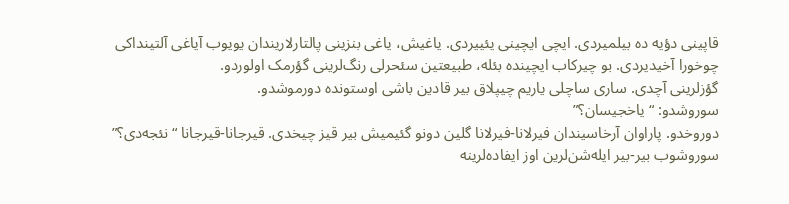قاپینی دؤیه ده بیلمیردی. ایچی ایچینی یئییردی. یاغیش، یاغی بنزینی پالتارلاریندان یویوب آیاغی آلتینداکی چوخورا آخیدیردی. بو چیرکاب ایچینده بئله، طبیعتین سئحرلی رنگ‌لرینی گؤرمک اولوردو.
گؤزلرینی آچدی. ساری ساچلی یاریم چیپلاق بیر قادین باشی اوستونده دورموشدو.
سوروشدو: “یاخجیسان؟”
دوروخدو. پاراوان آرخاسیندان فیرلانا-فیرلانا گلین دونو گئیمیش بیر قیز چیخدی. قیرجانا-قیرجانا “نئجه‌دی؟” سوروشوب بیر-بیر ایله‌شن‌لرین اوز ایفاده‌لرینه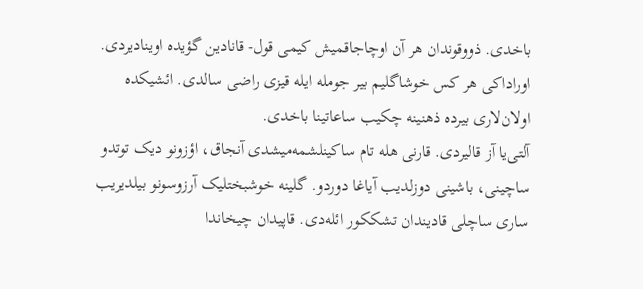باخدی. ذووقوندان هر آن اوچاجاقمیش کیمی‌ قول- قانادین گؤیده اوینادیردی. اوراداکی هر کس خوشاگلیم بیر جومله‌ ایله قیزی راضی سالدی. ائشیکده اولان‌لاری بیرده ذهنینه چکیب ساعاتینا باخدی.
آلتی‌یا آز قالیردی. قارنی هله تام ساکینلشمه‌میشدی آنجاق، اؤزونو دیک توتدو ساچینی، باشینی دوزلدیب آیاغا دوردو. گلینه خوشبختلیک آرزوسونو بیلدیریب ساری ساچلی قادیندان تشککور ائله‌دی. قاپیدان چیخاندا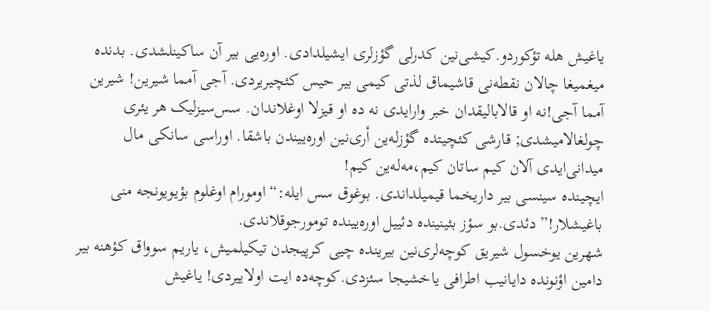یاغیش هله تؤکوردو.کیشی‌نین کدرلی گؤزلری ایشیلدادی. اوره‌یی بیر آن ساکینلشدی. بدنده میغمیغا چالان نقطه‌نی قاشیماق لذتی کیمی بیر حیس کئچیریردی. آجی آمما شیرین! شیرین آمما آجی!نه او قالابالیقدان خبر وارایدی نه ده او قیزلا اوغلاندان. سس‌سیزلیک هر یئری چولغالامیشدی; قارشی کئچیتده گؤزله‌ین أری‌نین اوره‌ییندن باشقا. اوراسی سانکی مال میدانی‌ایدی آلان کیم ساتان کیم،مه‌له‌ین کیم!
ایچینده سینسی بیر داریخما قیمیلداندی. بوغوق سس‌ ایله:“اومورام اوغلوم بؤیویونجه منی باغیشلار!”دئدی.بو سؤز بئینینده دئییل اوره‌یینده تومورجوقلاندی.
شهرین یوخسول شیریق کوچه‌لری‌نین بیرینده چیی کرپیجدن تیکیلمیش، یاریم سوواق کؤهنه بیر دامین اؤنونده دایانیب اطرافی یاخشیجا سئزدی.کوچه‌ده ایت اولاییردی! یاغیش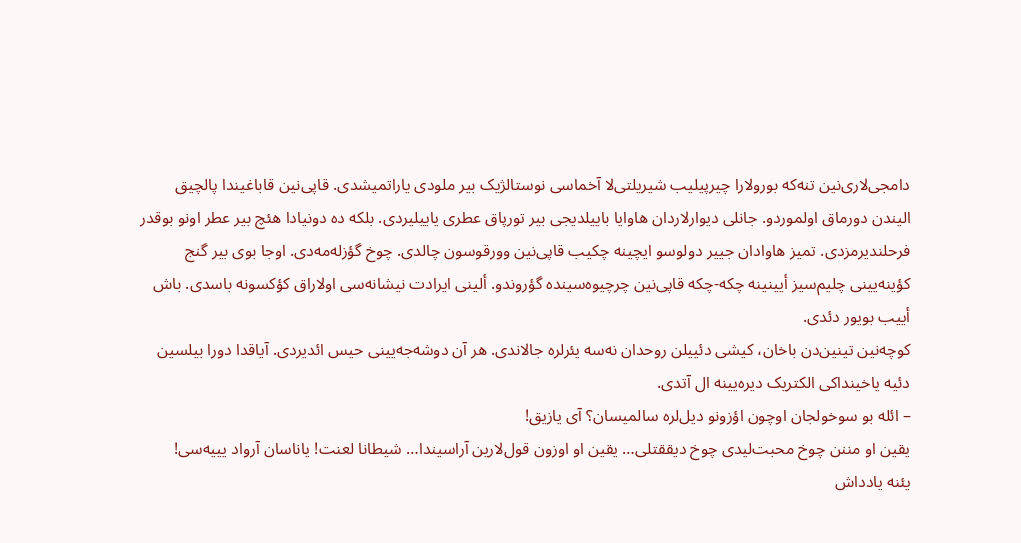دامجی‌لاری‌نین تنه‌که بورولارا چیرپیلیب شیریلتی‌لا آخماسی نوستالژیک بیر ملودی یاراتمیشدی. قاپی‌نین قاباغیندا پالچیق الیندن دورماق اولموردو. جانلی دیوارلاردان هاوایا باییلدیجی بیر تورپاق عطری یاییلیردی. بلکه ده دونیادا هئچ بیر عطر اونو بوقدر فرحلندیرمزدی. تمیز هاوادان جییر دولوسو ایچینه چکیب قاپی‌نین وورقوسون چالدی. چوخ گؤزله‌مه‌‌دی. اوجا بوی بیر گنج کؤینه‌یینی چلیم‌سیز أیینینه چکه‌-چکه قاپی‌نین چرچیوه‌سینده گؤروندو. ألینی ایرادت نیشانه‌سی اولاراق کؤکسونه باسدی. باش أییب بویور دئدی.
کوچه‌نین تینین‌دن باخان، کیشی‌ دئییلن روحدان نه‌سه یئرلره جالاندی. هر آن دوشه‌جه‌یینی حیس ائدیردی. آیاقدا دورا بیلسین دئیه یاخینداکی الکتریک دیره‌یینه ال آتدی.
– ائله بو سوخولجان اوچون اؤزونو دیل‌لره سالمیسان؟ آی یازیق!
یقین او مننن چوخ محبت‌لیدی چوخ دیققتلی… یقین او اوزون قول‌لارین آراسیندا… شیطانا لعنت! یاناسان آرواد یییه‌سی!
یئنه یادداش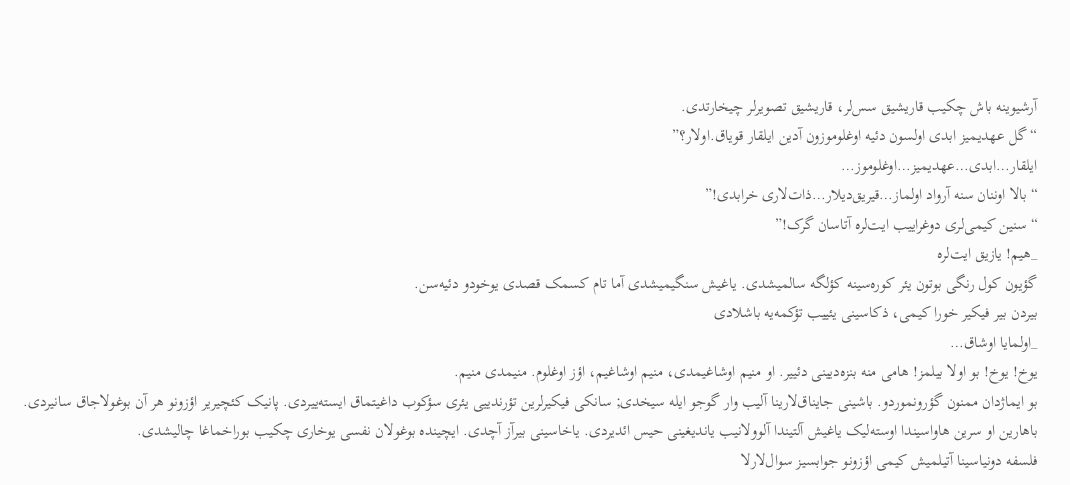آرشیوینه باش چکیب قاریشیق سس‌لر، قاریشیق تصویرلر چیخارتدی.
“گل عهدیمیز ابدی اولسون دئیه اوغلوموزون آدین ایلقار قویاق.اولار؟”
ایلقار…ابدی…عهدیمیز…اوغلوموز…
“بالا اوننان سنه آرواد اولماز…قیریق‌دیلار…ذات‌لاری خرابدی!”
“سنین کیمی‌لری دوغراییب ایت‌لره آتاسان گرک!”
_هیم! یازیق ایت‌لره
گؤیون کول رنگی بوتون یئر کوره‌سینه کؤلگه سالمیشدی. یاغیش سنگیمیشدی آما تام کسمک قصدی یوخودو دئیه‌سن.
بیردن بیر فیکیر خورا کیمی، ذکاسینی یئییب تؤکمه‌یه باشلادی
_اولمایا اوشاق…
یوخ! یوخ! بو اولا بیلمز! هامی منه بنزه‌دیینی دئییر. او منیم اوشاغیمدی، منیم اوشاغیم، اؤز اوغلوم. منیمدی منیم.
بو ایماژدان ممنون گؤرونموردو. باشینی جایناق‌لارینا آلیب وار گوجو ایله سیخدی; سانکی فیکیرلرین تؤرندییی یئری سؤکوب داغیتماق ایسته‌ییردی. پانیک کئچیریر اؤزونو هر آن بوغولاجاق سانیردی. باهارین او سرین هاواسیندا اوسته‌لیک یاغیش آلتیندا آلوولانیب یاندیغینی حیس ائدیردی. یاخاسینی بیرآز آچدی. ایچینده بوغولان نفسی یوخاری چکیب بوراخماغا چالیشدی.
فلسفه دونیاسینا آتیلمیش کیمی اؤزونو جوابسیز سوال‌لارلا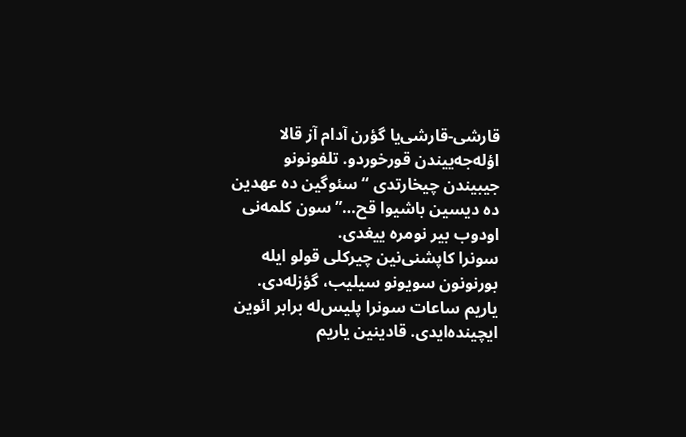قارشی‌-قارشی‌یا گؤرن آدام آز قالا اؤله‌جه‌ییندن قورخوردو. تلفونونو جیبیندن چیخارتدی “سئوگین ده عهدین ده دیسین باشیوا قح…” سون کلمه‌نی اودوب بیر نومره ییغدی.
سونرا کاپشنی‌نین چیرکلی قولو ایله بورنونون سویونو سیلیب، گؤزله‌دی.
یاریم ساعات سونرا پلیس‌له برابر ائوین ایچینده‌ایدی. قادینین یاریم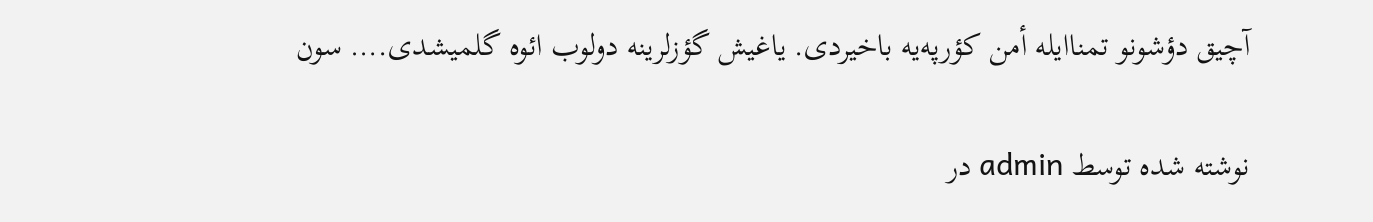آچیق دؤشونو تمنا‌ایله أمن کؤرپه‌یه باخیردی. یاغیش گؤزلرینه دولوب ائوه گلمیشدی.… سون

نوشته شده توسط admin در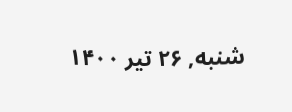شنبه, ۲۶ تیر ۱۴۰۰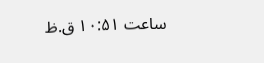ساعت ۱۰:۵۱ ق.ظ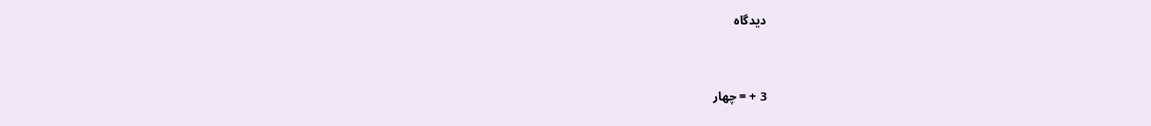دیدگاه


3 + = چهار